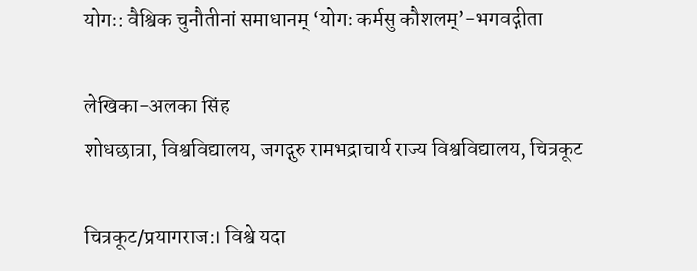योगः: वैश्विक चुनौतीनां समाधानम् ‘योगः कर्मसु कौशलम्’-भगवद्गीता

लेखिका-अलका सिंह
शोधछात्रा, विश्वविद्यालय, जगद्गुरु रामभद्राचार्य राज्य विश्वविद्यालय, चित्रकूट

चित्रकूट/प्रयागराज:। विश्वे यदा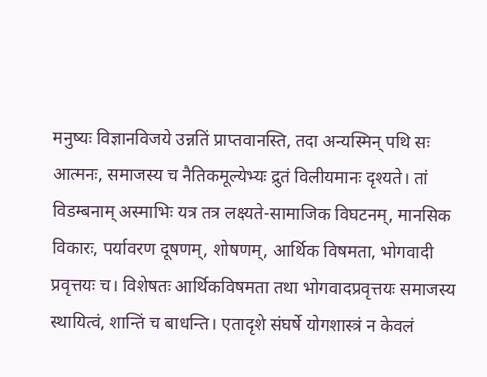मनुष्यः विज्ञानविजये उन्नतिं प्राप्तवानस्ति, तदा अन्यस्मिन् पथि सः आत्मनः, समाजस्य च नैतिकमूल्येभ्यः द्रुतं विलीयमानः दृश्यते। तां विडम्बनाम् अस्माभिः यत्र तत्र लक्ष्यते-सामाजिक विघटनम्, मानसिक विकारः, पर्यावरण दूषणम्, शोषणम्, आर्थिक विषमता, भोगवादी प्रवृत्तयः च। विशेषतः आर्थिकविषमता तथा भोगवादप्रवृत्तयः समाजस्य स्थायित्वं, शान्तिं च बाधन्ति। एतादृशे संघर्षे योगशास्त्रं न केवलं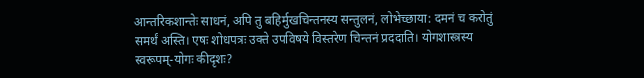आन्तरिकशान्तेः साधनं, अपि तु बहिर्मुखचिन्तनस्य सन्तुलनं, लोभेच्छाया: दमनं च करोतुं समर्थं अस्ति। एषः शोधपत्रः उक्ते उपविषये विस्तरेण चिन्तनं प्रददाति। योगशास्त्रस्य स्वरूपम्-योगः कीदृशः?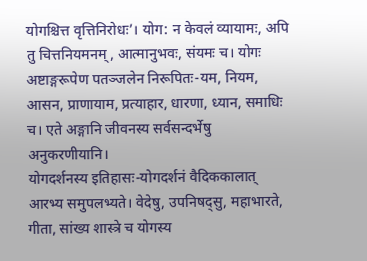योगश्चित्त वृत्तिनिरोधः’। योग: न केवलं व्यायामः, अपि तु चित्तनियमनम्, आत्मानुभवः, संयमः च। योगः अष्टाङ्गरूपेण पतञ्जलेन निरूपितः-यम, नियम, आसन, प्राणायाम, प्रत्याहार, धारणा, ध्यान, समाधिः च। एते अङ्गानि जीवनस्य सर्वसन्दर्भेषु अनुकरणीयानि।
योगदर्शनस्य इतिहासः-योगदर्शनं वैदिककालात् आरभ्य समुपलभ्यते। वेदेषु, उपनिषद्सु, महाभारते, गीता, सांख्य शास्त्रे च योगस्य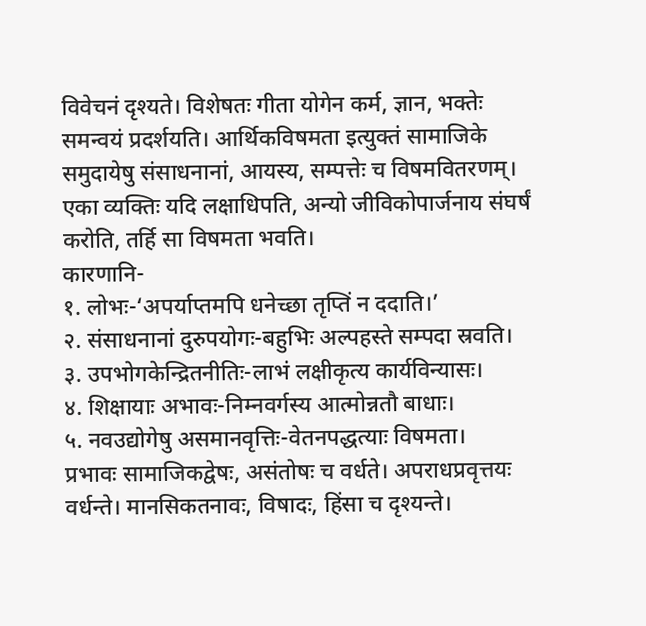विवेचनं दृश्यते। विशेषतः गीता योगेन कर्म, ज्ञान, भक्तेः समन्वयं प्रदर्शयति। आर्थिकविषमता इत्युक्तं सामाजिके समुदायेषु संसाधनानां, आयस्य, सम्पत्तेः च विषमवितरणम्। एका व्यक्तिः यदि लक्षाधिपति, अन्यो जीविकोपार्जनाय संघर्षं करोति, तर्हि सा विषमता भवति।
कारणानि-
१. लोभः-‘अपर्याप्तमपि धनेच्छा तृप्तिं न ददाति।’
२. संसाधनानां दुरुपयोगः-बहुभिः अल्पहस्ते सम्पदा स्रवति।
३. उपभोगकेन्द्रितनीतिः-लाभं लक्षीकृत्य कार्यविन्यासः।
४. शिक्षायाः अभावः-निम्नवर्गस्य आत्मोन्नतौ बाधाः।
५. नवउद्योगेषु असमानवृत्तिः-वेतनपद्धत्याः विषमता।
प्रभावः सामाजिकद्वेषः, असंतोषः च वर्धते। अपराधप्रवृत्तयः वर्धन्ते। मानसिकतनावः, विषादः, हिंसा च दृश्यन्ते।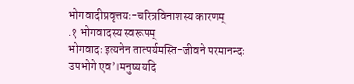भोगवादीप्रवृत्तयः-चरित्रविनाशस्य कारणम्
.१ भोगवादस्य स्वरूपम्
भोगवादः इत्यनेन तात्पर्यमस्ति-जीवने परमानन्दः उपभोगे एव’।मनुष्ययदि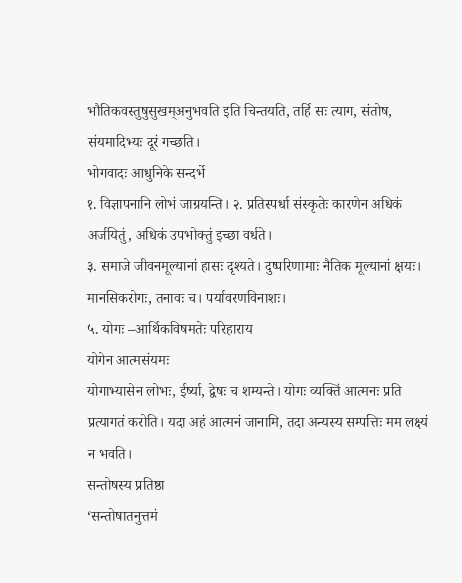भौतिकवस्तुषुसुखम्अनुभवति इति चिन्तयति, तर्हि सः त्याग, संतोष, संयमादिभ्यः दूरं गच्छति।
भोगवादः आधुनिके सन्दर्भे
१. विज्ञापनानि लोभं जाग्रयन्ति। २. प्रतिस्पर्धा संस्कृतेः कारणेन अधिकं अर्जयितुं, अधिकं उपभोक्तुं इच्छा वर्धते।
३. समाजे जीवनमूल्यानां हासः दृश्यते। दुष्परिणामाः नैतिक मूल्यानां क्षयः। मानसिकरोगः, तनावः च। पर्यावरणविनाशः।
५. योगः –आर्थिकविषमतेः परिहाराय
योगेन आत्मसंयमः
योगाभ्यासेन लोभः, ईर्ष्या, द्वेषः च शम्यन्ते। योगः व्यक्तिं आत्मनः प्रति प्रत्यागतं करोति। यदा अहं आत्मनं जानामि, तदा अन्यस्य सम्पत्तिः मम लक्ष्यं न भवति।
सन्तोषस्य प्रतिष्ठा
‘सन्तोषातनुत्तमं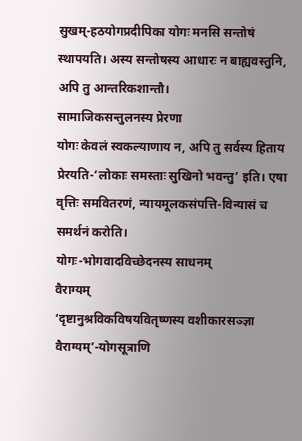सुखम्-हठयोगप्रदीपिका योगः मनसि सन्तोषं स्थापयति। अस्य सन्तोषस्य आधारः न बाह्यवस्तुनि, अपि तु आन्तरिकशान्तौ।
सामाजिकसन्तुलनस्य प्रेरणा
योगः केवलं स्वकल्याणाय न, अपि तु सर्वस्य हिताय प्रेरयति-‘लोकाः समस्ताः सुखिनो भवन्तु’ इति। एषा वृत्तिः समवितरणं, न्यायमूलकसंपत्ति-विन्यासं च समर्थनं करोति।
योगः-भोगवादविच्छेदनस्य साधनम्
वैराग्यम्
‘दृष्टानुश्रविकविषयवितृष्णस्य वशीकारसञ्ज्ञा वैराग्यम्’-योगसूत्राणि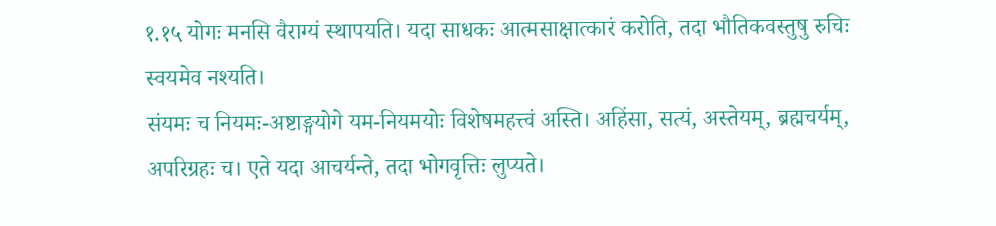१.१५ योगः मनसि वैराग्यं स्थापयति। यदा साधकः आत्मसाक्षात्कारं करोति, तदा भौतिकवस्तुषु रुचिः स्वयमेव नश्यति।
संयमः च नियमः-अष्टाङ्गयोगे यम-नियमयोः विशेषमहत्त्वं अस्ति। अहिंसा, सत्यं, अस्तेयम्, ब्रह्मचर्यम्, अपरिग्रहः च। एते यदा आचर्यन्ते, तदा भोगवृत्तिः लुप्यते।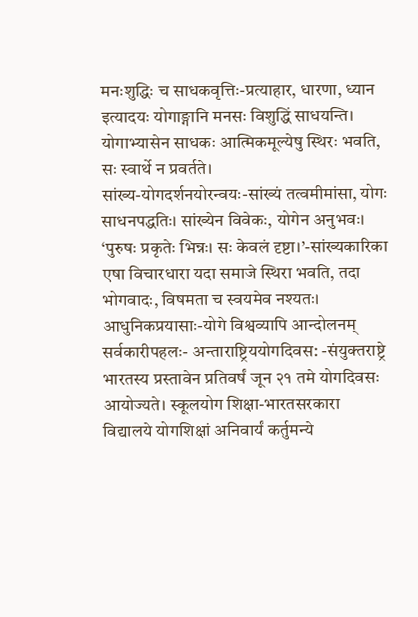मनःशुद्धिः च साधकवृत्तिः-प्रत्याहार, धारणा, ध्यान इत्यादयः योगाङ्गानि मनसः विशुद्धिं साधयन्ति। योगाभ्यासेन साधकः आत्मिकमूल्येषु स्थिरः भवति, सः स्वार्थे न प्रवर्तते।
सांख्य-योगदर्शनयोरन्वयः-सांख्यं तत्वमीमांसा, योगः साधनपद्धतिः। सांख्येन विवेकः, योगेन अनुभवः।
‘पुरुषः प्रकृतेः भिन्नः। सः केवलं दृष्टा।’-सांख्यकारिका
एषा विचारधारा यदा समाजे स्थिरा भवति, तदा भोगवादः, विषमता च स्वयमेव नश्यतः।
आधुनिकप्रयासाः-योगे विश्वव्यापि आन्दोलनम्
सर्वकारीपहलः- अन्ताराष्ट्रिययोगदिवस: -संयुक्तराष्ट्रे भारतस्य प्रस्तावेन प्रतिवर्षं जून २१ तमे योगदिवसः आयोज्यते। स्कूलयोग शिक्षा-भारतसरकारा विद्यालये योगशिक्षां अनिवार्यं कर्तुमन्ये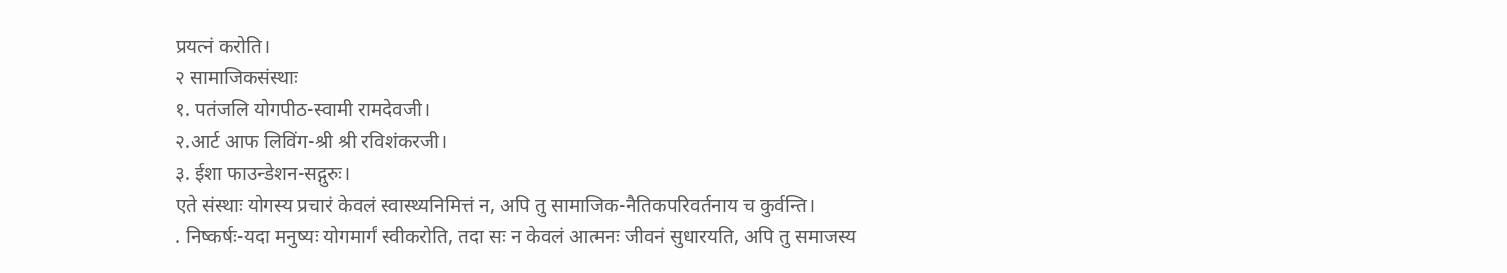प्रयत्नं करोति।
२ सामाजिकसंस्थाः
१. पतंजलि योगपीठ-स्वामी रामदेवजी।
२.आर्ट आफ लिविंग-श्री श्री रविशंकरजी।
३. ईशा फाउन्डेशन-सद्गुरुः।
एते संस्थाः योगस्य प्रचारं केवलं स्वास्थ्यनिमित्तं न, अपि तु सामाजिक-नैतिकपरिवर्तनाय च कुर्वन्ति।
. निष्कर्षः-यदा मनुष्यः योगमार्गं स्वीकरोति, तदा सः न केवलं आत्मनः जीवनं सुधारयति, अपि तु समाजस्य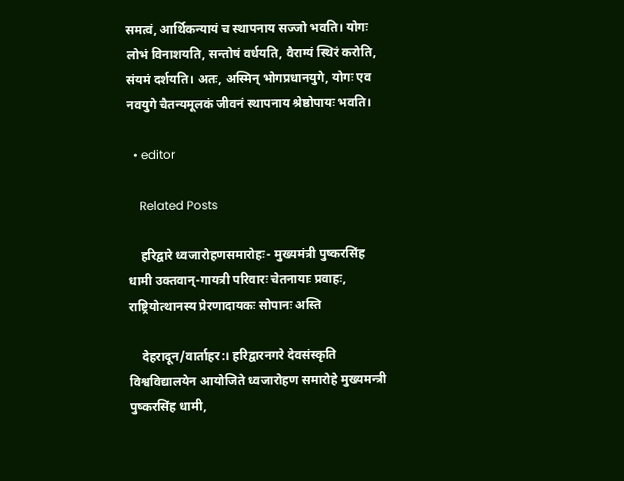समत्वं, आर्थिकन्यायं च स्थापनाय सज्जो भवति। योगः लोभं विनाशयति, सन्तोषं वर्धयति, वैराग्यं स्थिरं करोति, संयमं दर्शयति। अतः, अस्मिन् भोगप्रधानयुगे, योगः एव नवयुगे चैतन्यमूलकं जीवनं स्थापनाय श्रेष्ठोपायः भवति।

  • editor

    Related Posts

    हरिद्वारे ध्वजारोहणसमारोहः- मुख्यमंत्री पुष्करसिंह धामी उक्तवान्-गायत्री परिवारः चेतनायाः प्रवाहः, राष्ट्रियोत्थानस्य प्रेरणादायकः सोपानः अस्ति

    देहरादून/वार्ताहर:। हरिद्वारनगरे देवसंस्कृति विश्वविद्यालयेन आयोजिते ध्वजारोहण समारोहे मुख्यमन्त्री पुष्करसिंह धामी,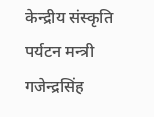केन्द्रीय संस्कृति पर्यटन मन्त्री गजेन्द्रसिंह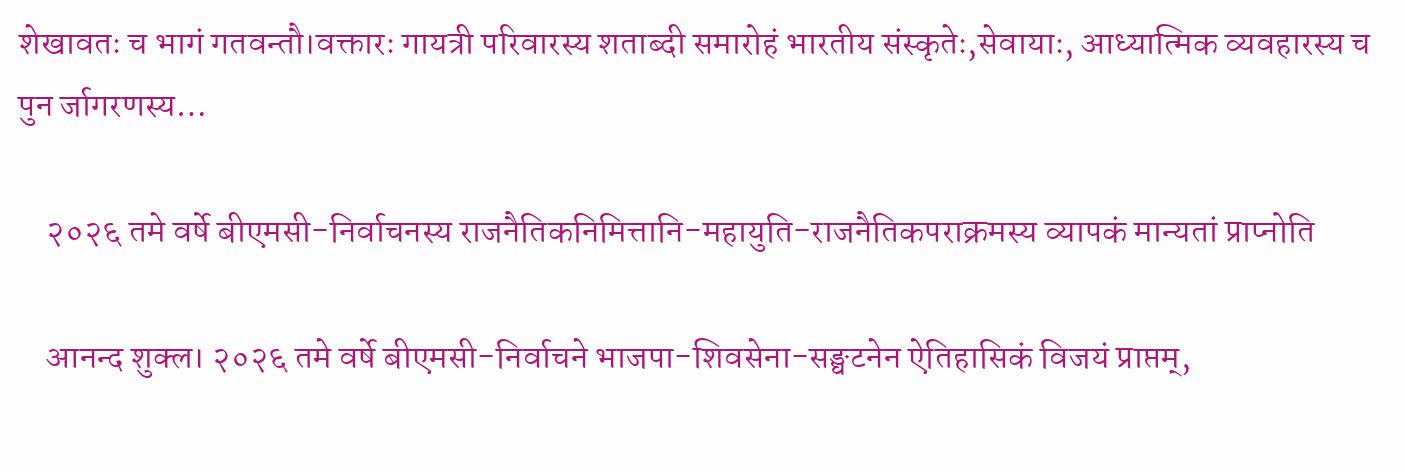शेखावतः च भागं गतवन्तौ।वक्तारः गायत्री परिवारस्य शताब्दी समारोहं भारतीय संस्कृतेः,सेवायाः, आध्यात्मिक व्यवहारस्य च पुन र्जागरणस्य…

    २०२६ तमे वर्षे बीएमसी-निर्वाचनस्य राजनैतिकनिमित्तानि-महायुति-राजनैतिकपराक्रमस्य व्यापकं मान्यतां प्राप्नोति

    आनन्द शुक्ल। २०२६ तमे वर्षे बीएमसी-निर्वाचने भाजपा-शिवसेना-सङ्घटनेन ऐतिहासिकं विजयं प्राप्तम्,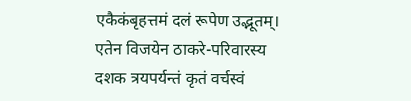एकैकंबृहत्तमं दलं रूपेण उद्भूतम्। एतेन विजयेन ठाकरे-परिवारस्य दशक त्रयपर्यन्तं कृतं वर्चस्वं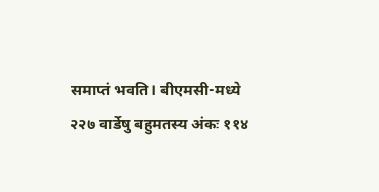समाप्तं भवति। बीएमसी-मध्ये २२७ वार्डेषु बहुमतस्य अंकः ११४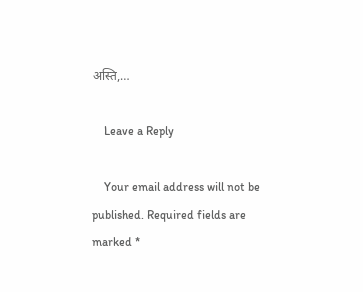अस्ति,…

    Leave a Reply

    Your email address will not be published. Required fields are marked *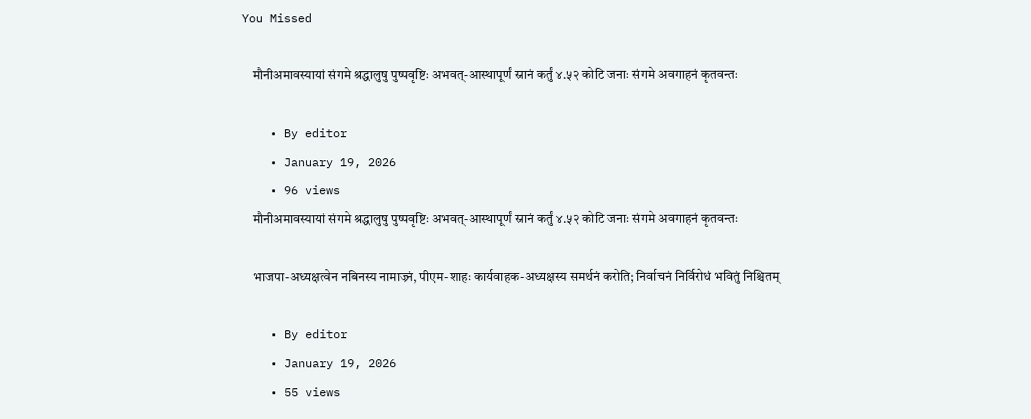You Missed

    मौनीअमावस्यायां संगमे श्रद्धालुषु पुष्पवृष्टिः अभवत्-आस्थापूर्णं स्नानं कर्तुं ४.५२ कोटि जनाः संगमे अवगाहनं कृतवन्तः

    • By editor
    • January 19, 2026
    • 96 views
    मौनीअमावस्यायां संगमे श्रद्धालुषु पुष्पवृष्टिः अभवत्-आस्थापूर्णं स्नानं कर्तुं ४.५२ कोटि जनाः संगमे अवगाहनं कृतवन्तः

    भाजपा-अध्यक्षत्वेन नबिनस्य नामाज्र्नं, पीएम-शाहः कार्यवाहक-अध्यक्षस्य समर्थनं करोति; निर्वाचनं निर्विरोधं भवितुं निश्चितम्

    • By editor
    • January 19, 2026
    • 55 views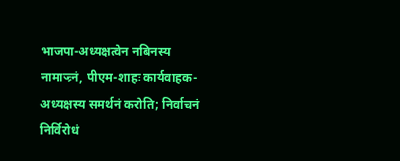भाजपा-अध्यक्षत्वेन नबिनस्य नामाज्र्नं, पीएम-शाहः कार्यवाहक-अध्यक्षस्य समर्थनं करोति; निर्वाचनं निर्विरोधं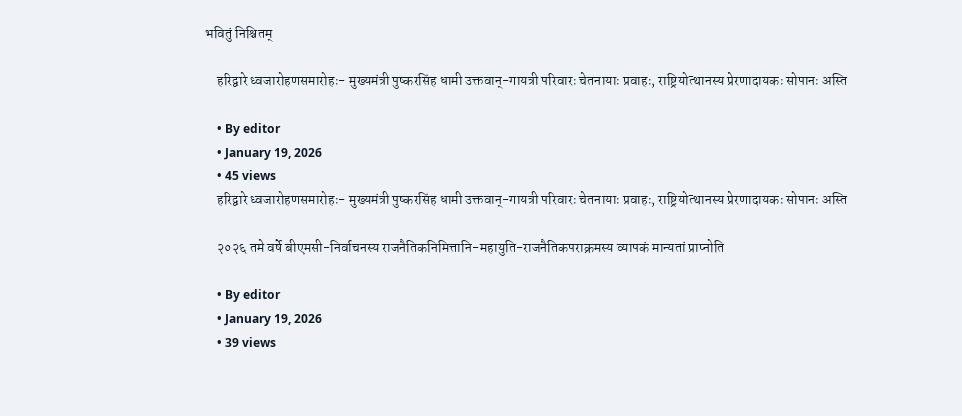भवितुं निश्चितम्

    हरिद्वारे ध्वजारोहणसमारोहः- मुख्यमंत्री पुष्करसिंह धामी उक्तवान्-गायत्री परिवारः चेतनायाः प्रवाहः, राष्ट्रियोत्थानस्य प्रेरणादायकः सोपानः अस्ति

    • By editor
    • January 19, 2026
    • 45 views
    हरिद्वारे ध्वजारोहणसमारोहः- मुख्यमंत्री पुष्करसिंह धामी उक्तवान्-गायत्री परिवारः चेतनायाः प्रवाहः, राष्ट्रियोत्थानस्य प्रेरणादायकः सोपानः अस्ति

    २०२६ तमे वर्षे बीएमसी-निर्वाचनस्य राजनैतिकनिमित्तानि-महायुति-राजनैतिकपराक्रमस्य व्यापकं मान्यतां प्राप्नोति

    • By editor
    • January 19, 2026
    • 39 views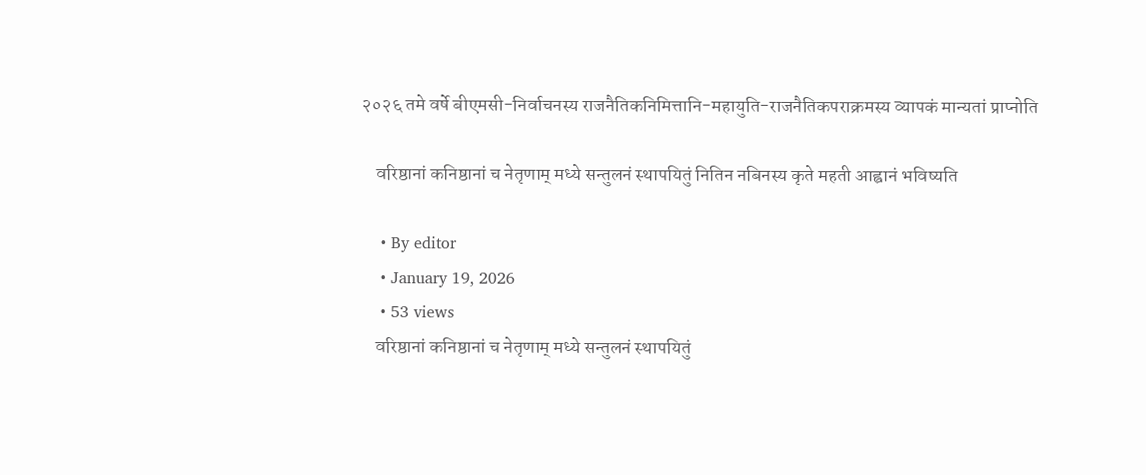२०२६ तमे वर्षे बीएमसी-निर्वाचनस्य राजनैतिकनिमित्तानि-महायुति-राजनैतिकपराक्रमस्य व्यापकं मान्यतां प्राप्नोति

    वरिष्ठानां कनिष्ठानां च नेतृणाम् मध्ये सन्तुलनं स्थापयितुं नितिन नबिनस्य कृते महती आह्वानं भविष्यति

    • By editor
    • January 19, 2026
    • 53 views
    वरिष्ठानां कनिष्ठानां च नेतृणाम् मध्ये सन्तुलनं स्थापयितुं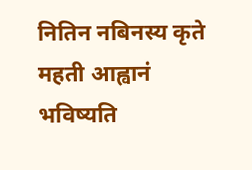नितिन नबिनस्य कृते महती आह्वानं भविष्यति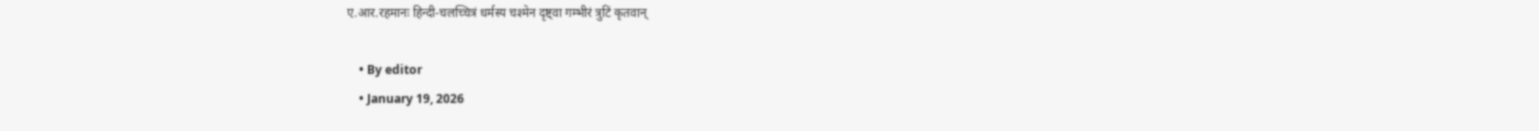ए.आर.रहमानः हिन्दी-चलच्चित्रं धर्मस्य चश्मेन दृष्ट्वा गम्भीरं त्रुटिं कृतवान्

    • By editor
    • January 19, 2026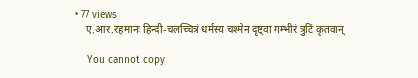• 77 views
    ए.आर.रहमानः हिन्दी-चलच्चित्रं धर्मस्य चश्मेन दृष्ट्वा गम्भीरं त्रुटिं कृतवान्

    You cannot copy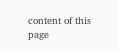content of this page